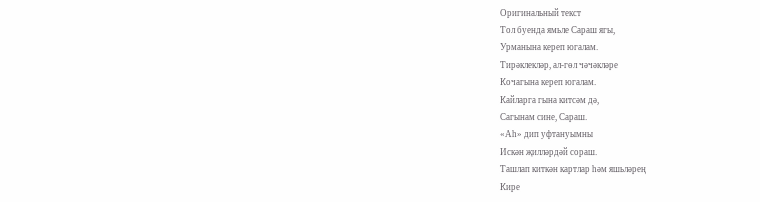Оригинальный текст
Тол буенда ямьле Сараш ягы,
Урманына кереп югалам.
Тирәклекләр, ал-гөл чәчәкләре
Кочагына кереп югалам.
Кайларга гына китсәм дә,
Сагынам сине, Сараш.
«Аһ» дип уфтануымны
Искән җилләрдәй сораш.
Ташлап киткән картлар һәм яшьләрең
Кире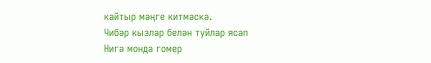кайтыр мәңге китмәскә.
Чибәр кызлар белән туйлар ясап
Нигә монда гомер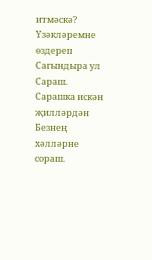итмәскә?
Үзәкләремне өздереп
Сагындыра ул Сараш.
Сарашка искән җилләрдән
Безнең хәлләрне сораш.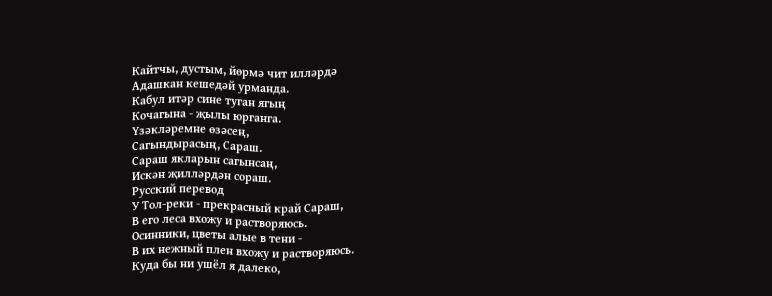Кайтчы, дустым, йөрмә чит илләрдә
Адашкан кешедәй урманда.
Кабул итәр сине туган ягың
Кочагына - җылы юрганга.
Үзәкләремне өзәсең,
Сагындырасың, Сараш.
Сараш якларын сагынсаң,
Искән җилләрдән сораш.
Русский перевод
У Тол-реки - прекрасный край Сараш,
В его леса вхожу и растворяюсь.
Осинники, цветы алые в тени -
В их нежный плен вхожу и растворяюсь.
Куда бы ни ушёл я далеко,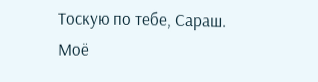Тоскую по тебе, Сараш.
Моё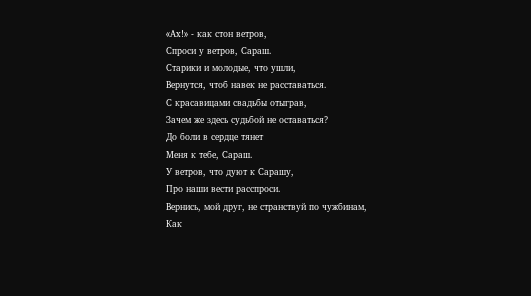«Ах!» - как стон ветров,
Спроси у ветров, Сараш.
Старики и молодые, что ушли,
Вернутся, чтоб навек не расставаться.
С красавицами свадьбы отыграв,
Зачем же здесь судьбой не оставаться?
До боли в сердце тянет
Меня к тебе, Сараш.
У ветров, что дуют к Сарашу,
Про наши вести расспроси.
Вернись, мой друг, не странствуй по чужбинам,
Как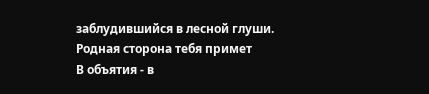заблудившийся в лесной глуши.
Родная сторона тебя примет
В объятия - в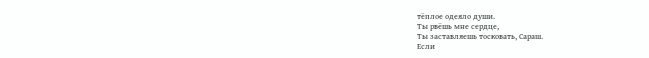тёплое одеяло души.
Ты рвёшь мне сердце,
Ты заставляешь тосковать, Сараш.
Если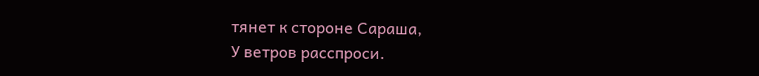тянет к стороне Сараша,
У ветров расспроси.